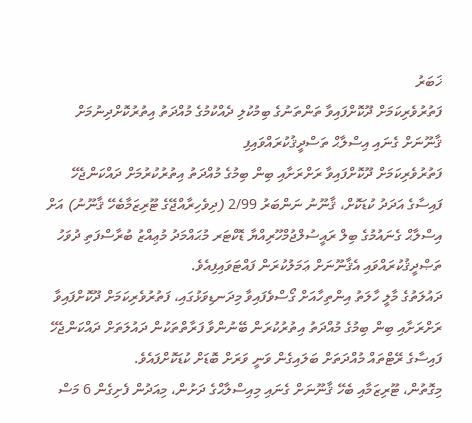ޚަބަރު
ފަތުރުވެރިކަމަށް ދޫކޮށްފައިވާ ތަންތަނުގެ ބިމުކުލި ދެއްކުމުގެ މުއްދަތު އިތުރުކޮށްދިނުމަށް ޤާނޫނަށް ގެނައި އިސްލާޙް ތަސްދީޤުކުރައްވައިފި
ފަތުރުވެރިކަމަށް ދޫކޮށްފައިވާ ރަށްރަށާއި ބިން ބިމުގެ މުއްދަތު އިތުރުކުރުމަށް ދައްކަންޖެހޭ ފައިސާގެ އަދަދު ކުޑަކޮށް، ޤާނޫނު ނަންބަރު 2/99 (ދިވެހިރާއްޖޭގެ ޓޫރިޒަމާބެހޭ ޤާނޫނު) އަށް އިސްލާޙް ގެނައުމުގެ ބިލް ރައީސުލްޖުމްހޫރިއްޔާ ޑޮކްޓަރ މުޙައްމަދު މުޢިއްޒު ބުރާސްފަތި ދުވަހު ތަޞްދީޤުކުރައްވައި އެޤާނޫނަށް ޢަމަލުކުރަން ފައްޓަވައިފިއެވެ.
ދައުލަތުގެ މާލީ ހާލަތު އިންތިހާއަށް ގޯސްވެފައިވާ މިދަނޑިވަޅުގައި، ފަތުރުވެރިކަމަށް ދޫކޮށްފައިވާ ރަށްރަށާއި ބިން ބިމުގެ މުއްދަތު އިތުރުކުރަން ބޭނުންވާ ފަރާތްތަކުން ދައުލަތަށް ދައްކަންޖެހޭ ފައިސާގެ ރޭޓްތައް މުއްދަތަށް ބަލައިގެން ވަނީ ވަރަށް ބޮޑަށް ކުޑަކޮށްފައެވެ.
މިގޮތުން، ޓޫރިޒަމާއި ބެހޭ ޤާނޫނަށް ގެނައި މިއިސްލާޙްގެ ދަށުން، މިއަދުން ފެށިގެން 6 މަސް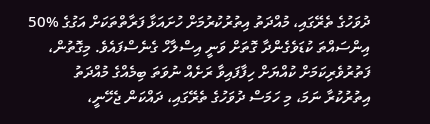ދުވަހުގެ ތެރޭގައި، މުއްދަތު އިތުރުކުރުމަށް ހުށައަޅާ ފަރާތްތަކަށް އަގުގެ %50 އިންސައްތަ ކުޑަވެގެންދާ ގޮތަށް ވަނީ އިސްލާހް ގެނެސްފައެވެ. މިގޮތުން، ފަތުރުވެރިކަމަށް ކުއްޔަށް ހިފާފައިވާ ރަށެއް ނުވަތަ ބިމެއްގެ މުއްދަތު އިތުރުކުރާ ނަމަ، މި ހަމަސް ދުވަހުގެ ތެރޭގައި، ދައްކަން ޖެހޭނީ،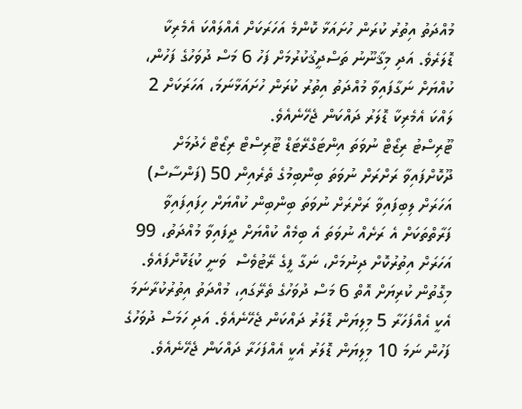މުއްދަތު އިތުރު ކުރަން ހުށައަޅާ ކޮންމެ އަހަރަކަށް އެއްލައްކަ އެމެރިކާ ޑޮލަރެވެ. އަދި މިޤާނޫނު ތަސްދީޤުކުރުމަށް ފަހު 6 މަސް ދުވަހުގެ ފަހުން، ކުއްޔަށް ނަގާފައިވާ މުއްދަތު އިތުރު ކުރަން ހުށައަޅާނަމަ، އަހަރަކަށް 2 ލައްކަ އެމެރިކާ ޑޮލަރު ދައްކަން ޖެހޭނެއެވެ.
ޓޫރިސްޓު ރިޒޯޓް ނުވަތަ އިންޓަގްރޭޓަޑް ޓޫރިސްޓް ރިޒޯޓް ހެދުމަށް ދޫކޮށްފައިވާ ރަށްރަށް ނުވަތަ ބިންބިމުގެ ތެރެއިން 50 (ފަންސާސް) އަހަރަށް ލިބިފައިވާ ރަށްރަށް ނުވަތަ ބިންބިން ކުއްޔަށް ހިފައިފައިވާ ފަރާތްތަކަށް އެ ރަށެއް ނުވަތަ އެ ބިމެއް ކުއްޔަށް ދީފައިވާ މުއްދަތު، 99 އަހަރަށް އިތުރުކޮށް ދިނުމަށް، ނަގާ ފީގެ ރޭޓުވެސް  ވަނީ ކުޑަކޮށްފައެވެ. މިގޮތުން ކުރިޔަށް އޮތް 6 މަސް ދުވަހުގެ ތެރޭގައި، މުއްދަތު އިތުރުކުރާނަމަ އެކީ އެއްފަހަރާ 5 މިލިޔަން ޑޮލަރު ދައްކަން ޖެހޭނެއެވެ. އަދި ހަމަސް ދުވަހުގެ ފަހުން ނަމަ 10 މިލިޔަން ޑޮލަރު އެކީ އެއްފަހަރާ ދައްކަން ޖެހޭނެއެވެ.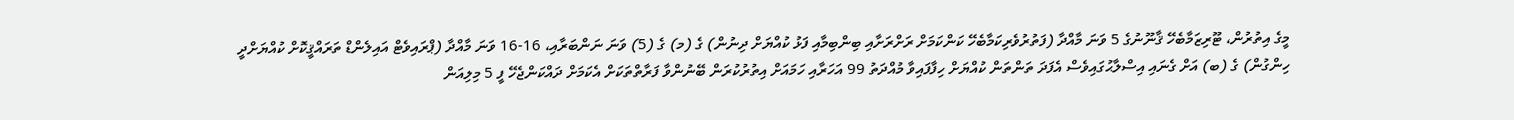މީގެ އިތުރުން، ޓޫރިޒަމާބެހޭ ޤާނޫނުގެ 5 ވަނަ މާއްދާ (ފަތުރުވެރިކަމާބެހޭ ކަންކަމަށް ރަށްރަށާއި ބިންބިމާއި ފަޅު ކުއްޔަށް ދިނުން) ގެ (މ) ގެ (5) ވަނަ ނަންބަރާއި، 16-16 ވަނަ މާއްދާ (ޕްރައިވެޓް އައިލެންޑް ތަރައްޤީކޮށް ކުއްޔަށްދީ ހިންގުން) ގެ (ބ) އަށް ގެނައި އިސްލާޙުގައިވެސް އެފަދަ ތަންތަން ކުއްޔަށް ހިފާފައިވާ މުއްދަތު 99 އަހަރާއި ހަމައަށް އިތުރުކުރަން ބޭނުންވާ ފަރާތްތަކަށް އެކަމަށް ދައްކަންޖެހޭ ފީ 5 މިލިއަން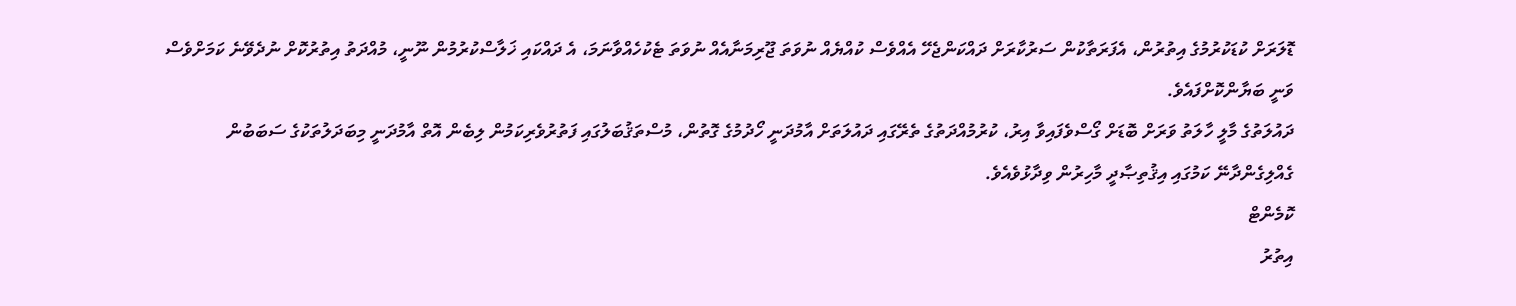ޑޮލަރަށް ކުޑަކުރުމުގެ އިތުރުން، އެފަރަތާކުން ސަރުކާރަށް ދައްކަންޖެހޭ އެއްވެސް ކުއްޔެއް ނުވަތަ ޖޫރިމަނާއެއް ނުވަތަ ޓެކުހެއްވާނަމަ، އެ ދައްކައި ޚަލާސްކުރުމުން ނޫނީ، މުއްދަތު އިތުރުކޮށް ނުދެވޭނެ ކަމަށްވެސް ވަނީ ބަޔާންކޮށްފައެވެ.
ދައުލަތުގެ މާލީ ހާލަތު ވަރަށް ބޮޑަށް ގޯސްވެފައިވާ އިރު، ކުރުމުއްދަތުގެ ތެރޭގައި ދައުލަތަށް އާމުދަނީ ހޯދުމުގެ ގޮތުން، މުސްތަޤުބަލުގައި ފަތުރުވެރިކަމުން ލިބެން އޮތް އާމުދަނީ މިބަދަލުތަކުގެ ސަބަބުން ގެއްލިގެންދާނޭ ކަމުގައި އިޤުތިޞާދީ މާހިރުން ވިދާޅުވެއެވެ.
ކޮމެންޓް
އިތުރު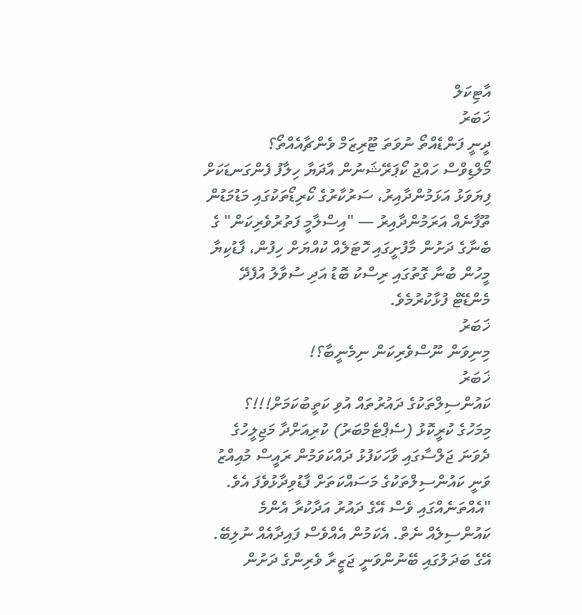އާޓިކަލް
ޚަބަރު
ދީނީ ފަންޑެއްތޯ ނުވަތަ ޓޫރިޒަމް ވެންޗާއެއްތޯ؟
މޯލްޑިވްސް ހައްޖު ކޯޕަރޭޝަނުން އާދަޔާ ހިލާފު ފެންގަނޑަކަށް ފިޔަވަޅު އަޅަމުންދާއިރު، ސަރުކާރުގެ ކޯރިޑޯތަކުގައި މަޑުމަޑުން ތޫފާނެއް އަރަމުންދާއިރު — "އިސްލާމީ ފަތުރުވެރިކަން" ގެ ބެނާގެ ދަށުން މާފުށީގައި ހޮޓަލެއް ކުއްޔަށް ހިފުން، ފާޑުކިޔާ މީހުން ބުނާ ގޮތުގައި ރިސްކު ބޮޑު އަދި ސުވާލު އުފެދޭ މެންޑޭޓް ފުޅާކުރުމެވެ.
ޚަބަރު
މިނިވަން ނޫސްވެރިކަން ނިމެނީބާ؟!
ޚަބަރު
ކައުންސިލްތަކުގެ ދައުރުތައް އުވި ކަތީބުކަމަށް!!!؟
މިމަހުގެ ކުރީކޮޅު (ސެޕްޓެމްބަރު) ކުރިއަށްދާ މަޖިލީހުގެ ދެވަނަ ޖަލްސާގައި ވާހަކަފުޅު ދައްކަވަމުން ރައީސް މުއިއްޒު ވަނީ ކައުންސިލްތަކުގެ މަސައްކަތަށް ފާޑުވިދާޅުވެފަ އެވެ. "އެއްތަނެއްގައި ވެސް އޭގެ ދައުރު އަދާކުރާ އެންމެ ކައުންސިލެއް ނެތް. އެކަމުން އެއްވެސް ފައިދާއެއް ނުލިބޭ. އޭގެ ބަދަލުގައި ބޭނުންވަނީ ޖަޒީރާ ވެރިންގެ ދަށުން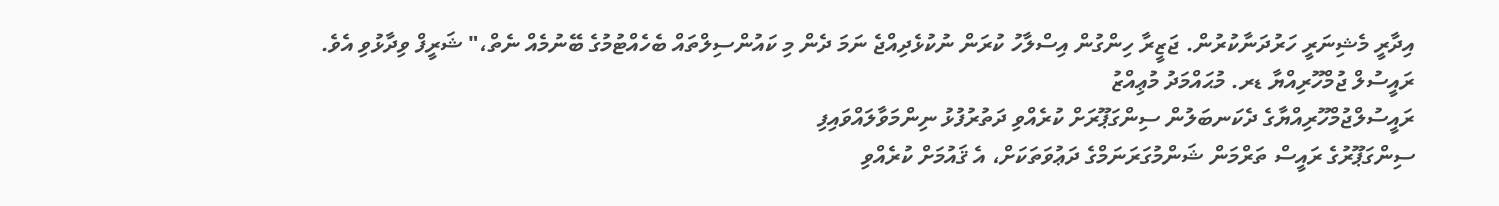އިދާރީ މެޝިނަރީ ހަރުދަނާކުރުން. ޖަޒީރާ ހިންގުން އިސްލާހު ކުރަން ނުކުޅެދިއްޖެ ނަމަ ދެން މި ކައުންސިލްތައް ބެހެއްޓުމުގެ ބޭނުމެއް ނެތް،" ޝަރީފް ވިދާޅުވި އެވެ.
ރައީސުލް ޖުމްހޫރިއްޔާ ޑރ. މުޙައްމަދު މުޢިއްޒު
ރައީސުލްޖުމްހޫރިއްޔާގެ ދެކަނބަލުން ސިންގަޕޫރަށް ކުރެއްވި ދަތުރުފުޅު ނިންމަވާލައްވައިފި
ސިންގަޕޫރުގެ ރައީސް ތަރްމަން ޝަންމުގަރަނަމްގެ ދަޢުވަތަކަށް، އެ ޤައުމަށް ކުރެއްވި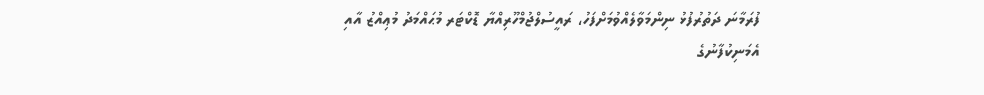ފުރަމާނަ ދަތުރުފުޅު ނިންމަވާލެއްވުމަށްފަހު، ރައީސުލްޖުމްހޫރިއްޔާ ޑޮކްޓަރ މުޙައްމަދު މުޢިއްޒު އާއި އެމަނިކުފާނުގެ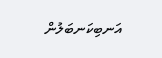އަނބިކަނބަލުން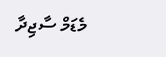މެޑަމް ސާޖިދާ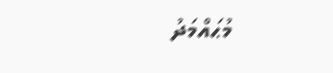މުޙައްމަދު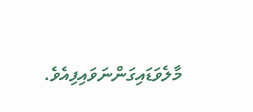މާލެވަޑައިގަންނަވައިފިއެވެ.